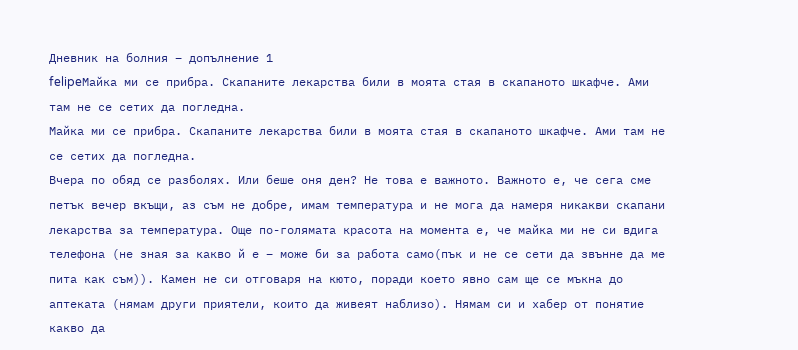Дневник на болния – допълнение 1
felipeМайка ми се прибра. Скапаните лекарства били в моята стая в скапаното шкафче. Ами там не се сетих да погледна.
Майка ми се прибра. Скапаните лекарства били в моята стая в скапаното шкафче. Ами там не се сетих да погледна.
Вчера по обяд се разболях. Или беше оня ден? Не това е важното. Важното е, че сега сме петък вечер вкъщи, аз съм не добре, имам температура и не мога да намеря никакви скапани лекарства за температура. Още по-голямата красота на момента е, че майка ми не си вдига телефона (не зная за какво й е – може би за работа само(пък и не се сети да звънне да ме пита как съм)). Камен не си отговаря на кюто, поради което явно сам ще се мъкна до аптеката (нямам други приятели, които да живеят наблизо). Нямам си и хабер от понятие какво да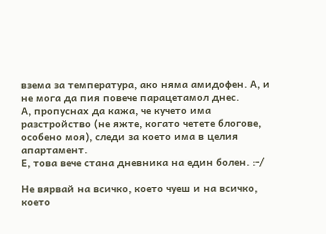взема за температура, ако няма амидофен. А, и не мога да пия повече парацетамол днес.
А, пропуснах да кажа, че кучето има разстройство (не яжте, когато четете блогове, особено моя), следи за което има в целия апартамент.
Е, това вече стана дневника на един болен. :-/

Не вярвай на всичко, което чуеш и на всичко, което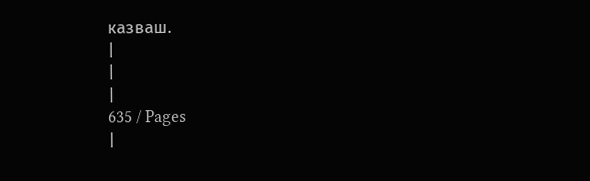казваш.
|
|
|
635 / Pages
|